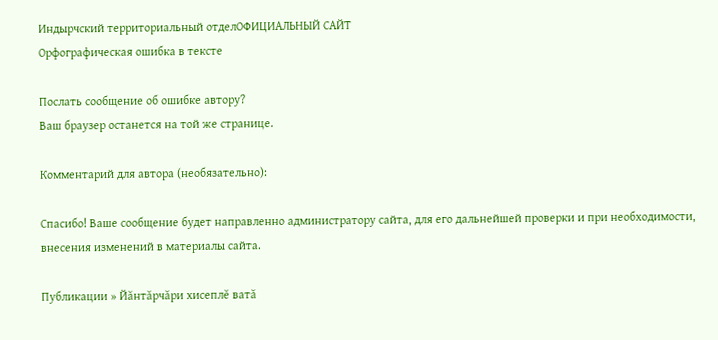Индырчский территориальный отделОФИЦИАЛЬНЫЙ САЙТ
Орфографическая ошибка в тексте

Послать сообщение об ошибке автору?
Ваш браузер останется на той же странице.

Комментарий для автора (необязательно):

Спасибо! Ваше сообщение будет направленно администратору сайта, для его дальнейшей проверки и при необходимости, внесения изменений в материалы сайта.

Публикации » Йăнтăрчăри хисеплĕ ватă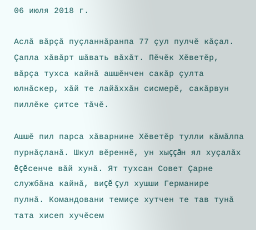06 июля 2018 г.

Аслă вăрçă пуçланнăранпа 77 çул пулчĕ кăçал. Çапла хăвăрт шăвать вăхăт. Пĕчĕк Хĕветĕр, вăрçа тухса кайнă ашшĕнчен сакăр çулта юлнăскер, хăй те лайăххăн сисмерĕ, сакăрвун пиллĕке çитсе тăчĕ.

Ашшĕ пил парса хăварнине Хĕветĕр тулли кăмăлпа пурнăçланă. Шкул вĕреннĕ, ун хыççăн ял хуçалăх ĕçĕсенче вăй хунă. Ят тухсан Совет Çарне службăна кайнă, виçĕ çул хушши Германире пулнă. Командовани темиçе хутчен те тав тунă тата хисеп хучĕсем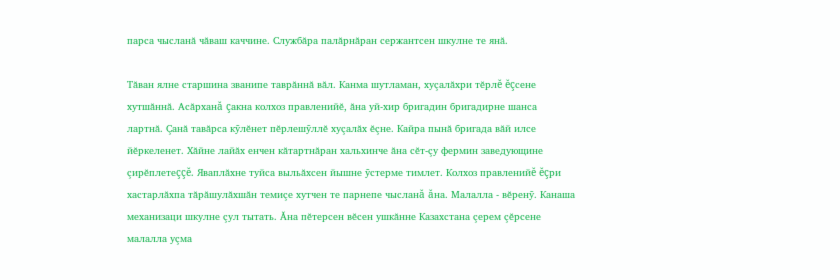парса чысланă чăваш каччине. Службăра палăрнăран сержантсен шкулне те янă.

Тăван ялне старшина званипе таврăннă вăл. Канма шутламан, хуçалăхри тĕрлĕ ĕçсене хутшăннă. Асăрханă çакна колхоз правленийĕ, ăна уй-хир бригадин бригадирне шанса лартнă. Çанă тавăрса кỹлĕнет пĕрлешỹллĕ хуçалăх ĕçне. Кайра пынă бригада вăй илсе йĕркеленет. Хăйне лайăх енчен кăтартнăран хальхинче ăна сĕт-çу фермин заведующине çирĕплетеççĕ. Яваплăхне туйса выльăхсен йышне ỹстерме тимлет. Колхоз правленийĕ ĕçри хастарлăхпа тăрăшулăхшăн темиçе хутчен те парнепе чысланă ăна. Малалла - вĕренỹ. Канаша механизаци шкулне çул тытать. Ăна пĕтерсен вĕсен ушкăнне Казахстана çерем çĕрсене малалла уçма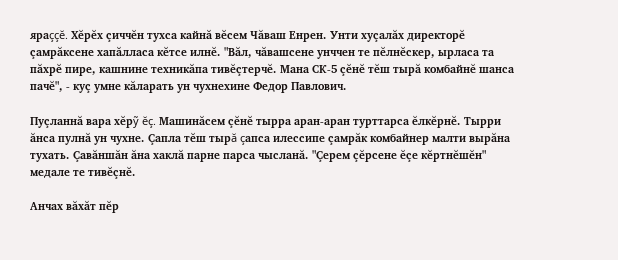яраççĕ. Хĕрĕх çиччĕн тухса кайнă вĕсем Чăваш Енрен. Унти хуçалăх директорĕ çамрăксене хапăлласа кĕтсе илнĕ. "Вăл, чăвашсене унччен те пĕлнĕскер, ырласа та пăхрĕ пире, кашнине техникăпа тивĕçтерчĕ. Мана СК-5 çĕнĕ тĕш тырă комбайнĕ шанса пачĕ", - куç умне кăларать ун чухнехине Федор Павлович.

Пуçланнă вара хĕрỹ ĕç. Машинăсем çĕнĕ тырра аран-аран турттарса ĕлкĕрнĕ. Тырри ăнса пулнă ун чухне. Çапла тĕш тырă çапса илессипе çамрăк комбайнер малти вырăна тухать. Çавăншăн ăна хаклă парне парса чысланă. "Çерем çĕрсене ĕçе кĕртнĕшĕн" медале те тивĕçнĕ.

Анчах вăхăт пĕр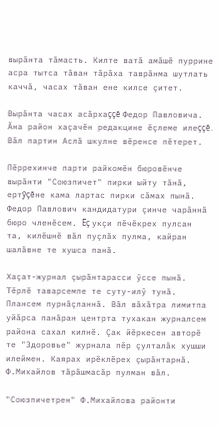вырăнта тăмасть. Килте ватă амăшĕ пуррине асра тытса тăван тăрăха таврăнма шутлать каччă, часах тăван ене килсе çитет.

Вырăнта часах асăрхаççĕ Федор Павловича. Ăна район хаçачĕн редакцине ĕçлеме илеççĕ. Вăл партин Аслă шкулне вĕренсе пĕтерет.

Пĕррехинче парти райкомĕн бюровĕнче вырăнти "Союзпичет" пирки ыйту тăнă, ертỹçĕне кама лартас пирки сăмах пынă. Федор Павлович кандидатури çинче чарăннă бюро членĕсем. Ĕç укçи пĕчĕкрех пулсан та, килĕшнĕ вăл пуçлăх пулма, кайран шалăвне те хушса панă.

Хаçат-журнал çырăнтарасси ỹссе пынă. Тĕрлĕ таварсемпе те суту-илỹ тунă. Плансем пурнăçланнă. Вăл вăхăтра лимитпа уйăрса панăран центрта тухакан журналсем района сахал килнĕ. Çак йĕркесен авторĕ те "Здоровье" журнала пĕр çулталăк хушши илеймен. Каярах ирĕклĕрех çырăнтарнă. Ф.Михайлов тăрăшмасăр пулман вăл.

"Союзпичетрен" Ф.Михайлова районти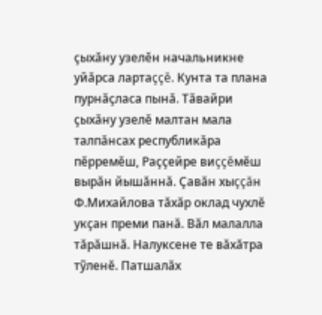çыхăну узелĕн начальникне уйăрса лартаççĕ. Кунта та плана пурнăçласа пынă. Тăвайри çыхăну узелĕ малтан мала талпăнсах республикăра пĕрремĕш, Раççейре виççĕмĕш вырăн йышăннă. Çавăн хыççăн Ф.Михайлова тăхăр оклад чухлĕ укçан преми панă. Вăл малалла тăрăшнă. Налуксене те вăхăтра тỹленĕ. Патшалăх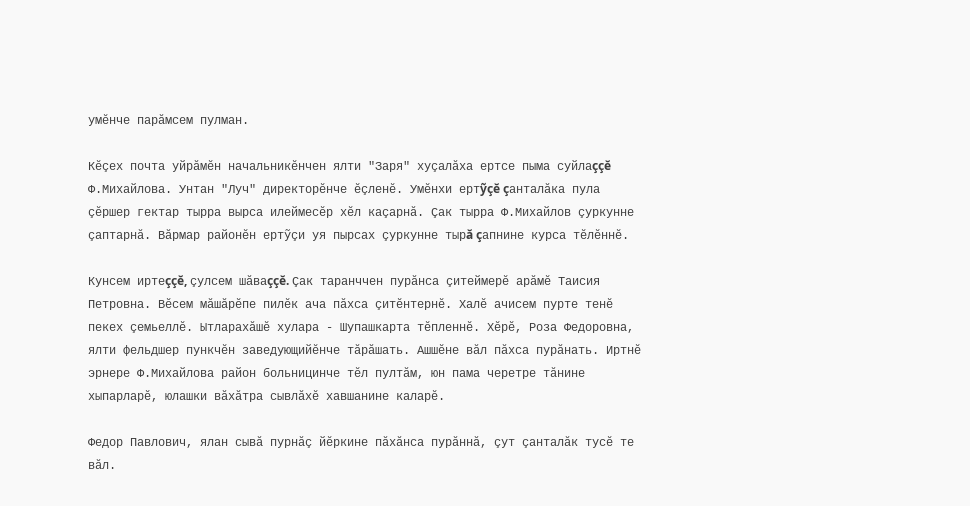умĕнче парăмсем пулман.

Кĕçех почта уйрăмĕн начальникĕнчен ялти "Заря" хуçалăха ертсе пыма суйлаççĕ Ф.Михайлова. Унтан "Луч" директорĕнче ĕçленĕ. Умĕнхи ертỹçĕ çанталăка пула çĕршер гектар тырра вырса илеймесĕр хĕл каçарнă. Çак тырра Ф.Михайлов çуркунне çаптарнă. Вăрмар районĕн ертỹçи уя пырсах çуркунне тырă çапнине курса тĕлĕннĕ.

Кунсем иртеççĕ, çулсем шăваççĕ. Çак таранччен пурăнса çитеймерĕ арăмĕ Таисия Петровна. Вĕсем мăшăрĕпе пилĕк ача пăхса çитĕнтернĕ. Халĕ ачисем пурте тенĕ пекех çемьеллĕ. Ытларахăшĕ хулара - Шупашкарта тĕпленнĕ. Хĕрĕ, Роза Федоровна, ялти фельдшер пункчĕн заведующийĕнче тăрăшать. Ашшĕне вăл пăхса пурăнать. Иртнĕ эрнере Ф.Михайлова район больницинче тĕл пултăм, юн пама черетре тăнине хыпарларĕ, юлашки вăхăтра сывлăхĕ хавшанине каларĕ.

Федор Павлович, ялан сывă пурнăç йĕркине пăхăнса пурăннă, çут çанталăк тусĕ те вăл.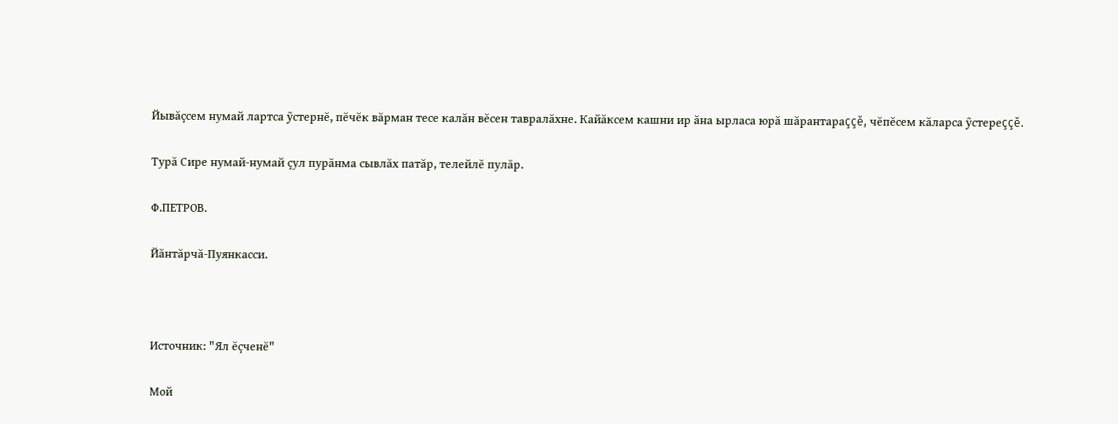Йывăçсем нумай лартса ỹстернĕ, пĕчĕк вăрман тесе калăн вĕсен тавралăхне. Кайăксем кашни ир ăна ырласа юрă шăрантараççĕ, чĕпĕсем кăларса ỹстереççĕ.

Турă Сире нумай-нумай çул пурăнма сывлăх патăр, телейлĕ пулăр.

Ф.ПЕТРОВ.

Йăнтăрчă-Пуянкасси.



Источник: "Ял ĕçченĕ"

Мой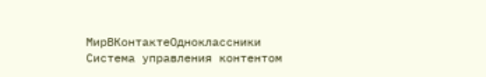МирВКонтактеОдноклассники
Система управления контентом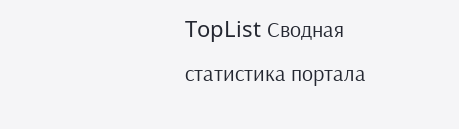TopList Сводная статистика портала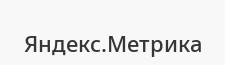Яндекс.Метрика